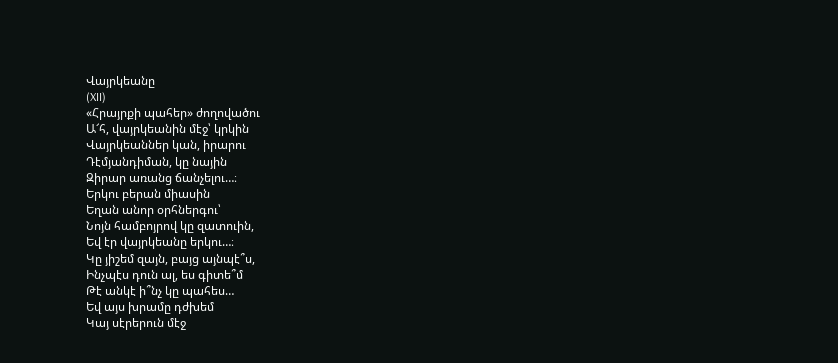Վայրկեանը
(XII)
«Հրայրքի պահեր» ժողովածու
Ա՜հ, վայրկեանին մէջ՝ կրկին
Վայրկեաններ կան, իրարու
Դէմյանդիման, կը նային
Զիրար առանց ճանչելու…։
Երկու բերան միասին
Եղան անոր օրհներգու՝
Նոյն համբոյրով կը զատուին,
Եվ էր վայրկեանը երկու…։
Կը յիշեմ զայն, բայց այնպէ՞ս,
Ինչպէս դուն ալ, ես գիտե՞մ
Թէ անկէ ի՞նչ կը պահես…
Եվ այս խրամը դժխեմ
Կայ սէրերուն մէջ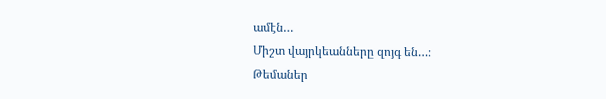ամէն…
Միշտ վայրկեանները զոյգ են…։
Թեմաներ